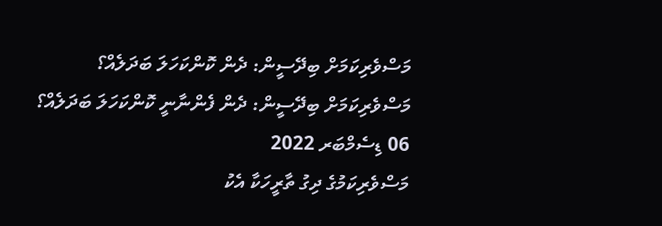މަސްވެރިކަމަށް ބިދޭސީން: ދެން ކޮންކަހަލަ ބަދަލެއް؟
މަސްވެރިކަމަށް ބިދޭސީން: ދެން ފެންނާނީ ކޮންކަހަލަ ބަދަލެއް؟
06 ޑިސެމްބަރ 2022
މަސްވެރިކަމުގެ ދިގު ތާރީހަކާ އެކު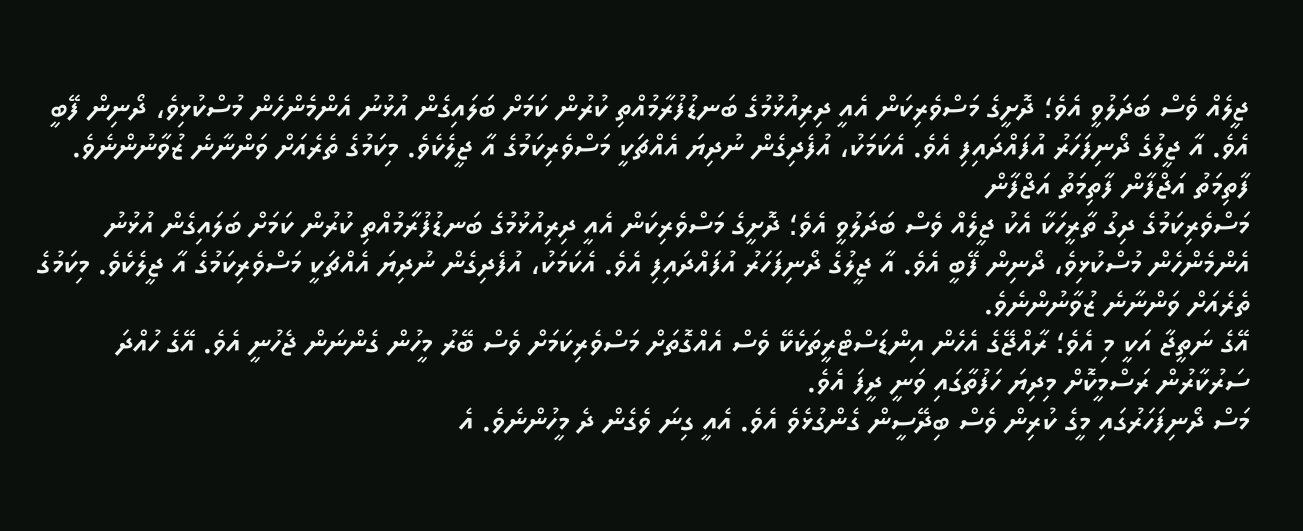ޖީލެއް ވެސް ބަދަލުވީ އެވެ؛ ދޮށީގެ މަސްވެރިކަން އެއީ ދިރިއުޅުމުގެ ބަނޑުފުރާމުއްތި ކުރުން ކަމަށް ބަލައިގެން އުޅުނު އެންމެންހެން މުސްކުޅިވެ، ދޯނިން ފޭބީ އެވެ. އާ ޖީލުގެ ދޯނިފަހަރު އުފައްދައިފި އެވެ. އެކަމަކު، އުފެދިގެން ނުދިޔަ އެއްޗަކީ މަސްވެރިކަމުގެ އާ ޖީލެކެވެ. މިކަމުގެ ތެރެއަށް ވަންނާނެ ޒުވާނުންނެވެ.
ފާތިމަތު އަޖްފާން ފާތިމަތު އަޖްފާން
މަސްވެރިކަމުގެ ދިގު ތާރީހަކާ އެކު ޖީލެއް ވެސް ބަދަލުވީ އެވެ؛ ދޮށީގެ މަސްވެރިކަން އެއީ ދިރިއުޅުމުގެ ބަނޑުފުރާމުއްތި ކުރުން ކަމަށް ބަލައިގެން އުޅުނު އެންމެންހެން މުސްކުޅިވެ، ދޯނިން ފޭބީ އެވެ. އާ ޖީލުގެ ދޯނިފަހަރު އުފައްދައިފި އެވެ. އެކަމަކު، އުފެދިގެން ނުދިޔަ އެއްޗަކީ މަސްވެރިކަމުގެ އާ ޖީލެކެވެ. މިކަމުގެ ތެރެއަށް ވަންނާނެ ޒުވާނުންނެވެ.
އޭގެ ނަތީޖާ އަކީ މި އެވެ؛ ރާއްޖޭގެ އެހެން އިންޑަސްޓްރީތަކެކޭ ވެސް އެއްގޮތަށް މަސްވެރިކަމަށް ވެސް ބޭރު މީހުން ގެންނަން ޖެހުނީ އެވެ. އޭގެ ހުއްދަ ސަރުކާރުން ރަސްމީކޮށް މިދިޔަ ހަފުތާގައި ވަނީ ދީފަ އެވެ.
މަސް ދޯނިފަހަރުގައި މީގެ ކުރިން ވެސް ބިދޭސީން ގެންގުޅެވެ އެވެ. އެއީ ގިނަ ވެގެން ދެ މީހުންނެވެ. އެ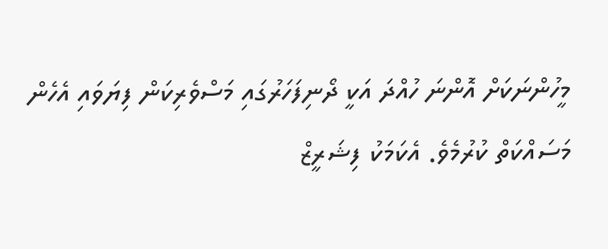މީހުންނަކަށް އޮންނަ ހުއްދަ އަކީ ދޯނިފަހަރުގައި މަސްވެރިކަން ފިޔަވައި އެހެން މަސައްކަތް ކުރުމެވެ. އެކަމަކު ފިޝަރީޒް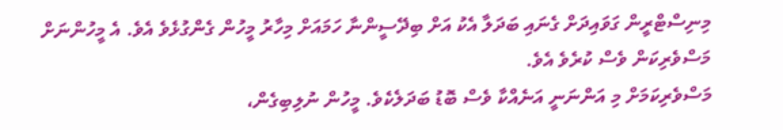މިނިސްޓްރީން ގަވައިދަށް ގެނައި ބަދަލާ އެކު އަށް ބިދޭސީންނާ ހަމައަށް މިހާރު މީހުން ގެންގުޅެވެ އެވެ. އެ މީހުންނަށް މަސްވެރިކަން ވެސް ކުރެވެ އެވެ.
މަސްވެރިކަމަށް މި އަންނަނީ އަނެއްކާ ވެސް ބޮޑު ބަދަލެކެވެ. މީހުން ނުލިބިގެން،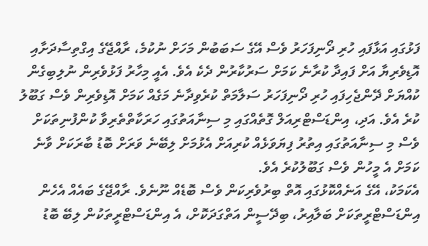ފަޅުގައި އަޅާފައި ހުރި ދޯނިފަހަރު ވެސް އޭގެ ސަބަބުން މަހަށް ނުކުމެ، ރާއްޖޭގެ އިގްތިސާދަށާއި އޮޑިވެރިޔާ އަށް ފައިދާ ކުރާނެ ކަމަށް ސަރުކާރުން ދެކެ އެވެ. އެއީ މިހާރު ފަޅުވެރިން ނުލިބިގެން ކުއްޔަށް ދޭންޖެހިފައި ހުރި ދޯނިފަހަރު ސަލާމަތް ކުރެވިދާނެ މަގެއް ކަމަށް އޮޑިވެރިން ވެސް ގަބޫލު ކުރެ އެވެ. އަދި، އިންޑަސްޓްރިއަލް ގޮތެއްގައި މި ސިނާއަތުގައި ހަރަކާތްތެރިވާ ކުންފުނިތަކަށް ވެސް މި ސިނާއަތުގައި އިތުރު ފިޔަވަޅެއް ކުރިއަށް އެޅުމަށް ލިބޭނެ ވަރަށް ބޮޑު ބާރަކަށް ވާނެ ކަމަށް އެ މީހުން ވެސް ގަބޫލުކުރެ އެވެ.
އެކަމަކު، އޭގެ އަނެއްކޮޅުގައި އޮތް ބިރުވެރިކަން ވެސް ބޮޑެއް ނޫނެވެ. ރާއްޖޭގެ ބައެއް އެހެން އިންޑަސްޓްރީތަކަށް ބަލާއިރު، ބިދޭސީން އަތްގަދަކޮށް، އެ އިންޑަސްޓްރީތަކުން ލިބޭ ބޮޑު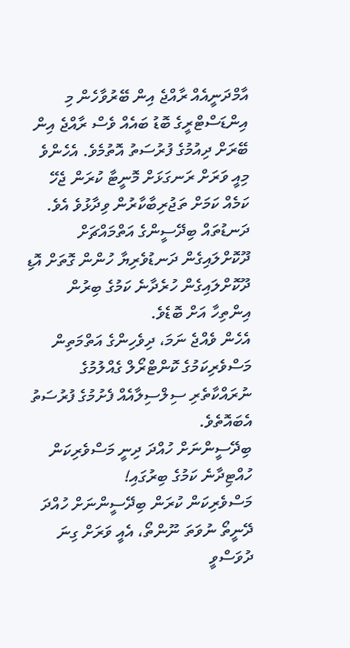އާމްދަނީއެއް ރާއްޖެ އިން ބޭރުވާހެން މި އިންޑަސްޓްރީގެ ބޮޑު ބައެއް ވެސް ރާއްޖެ އިން ބޭރަށް ދިއުމުގެ ފުރުސަތު އޮތުމެވެ. އެހެންވެ މިއީ ވަރަށް ރަނގަޅަށް މޮނީޓާ ކުރަން ޖެހޭ ކަމެއް ކަމަށް ތަޖުރިބާކާރުން ވިދާޅުވެ އެވެ. ދަނޑުތައް ބިދޭސީންގެ އަތްމައްޗަށް ދޫކޮށްލައިގެން ދަނޑުވެރިޔާ ހުންން ގޮތަށް އޮޑި ދޫކޮށްލައިގެން ހުރެދާނެ ކަމުގެ ބިރުން އިންތިހާ އަށް ބޮޑެވެ.
އެހެން ވެއްޖެ ނަމަ، ދިވެހިންގެ އަތްމަތިން މަސްވެރިކަމުގެ ކޮންޓްރޯލް ގެއްލުމުގެ ނުރައްކާތެރި ސިލްސިލާއެއް ފެށުމުގެ ފުރުސަތު އެބައޮތެވެ.
ބިދޭސީންނަށް ހުއްދަ ދިނީ މަސްވެރިކަން ހުއްޓިދާނެ ކަމުގެ ބިރުގައި!
މަސްވެރިކަން ކުރަން ބިދޭސީންނަށް ހުއްދަ ދޭނީތޯ ނުވަތަ ނޫންތޯ، އެއީ ވަރަށް ގިނަ ދުވަސްވީ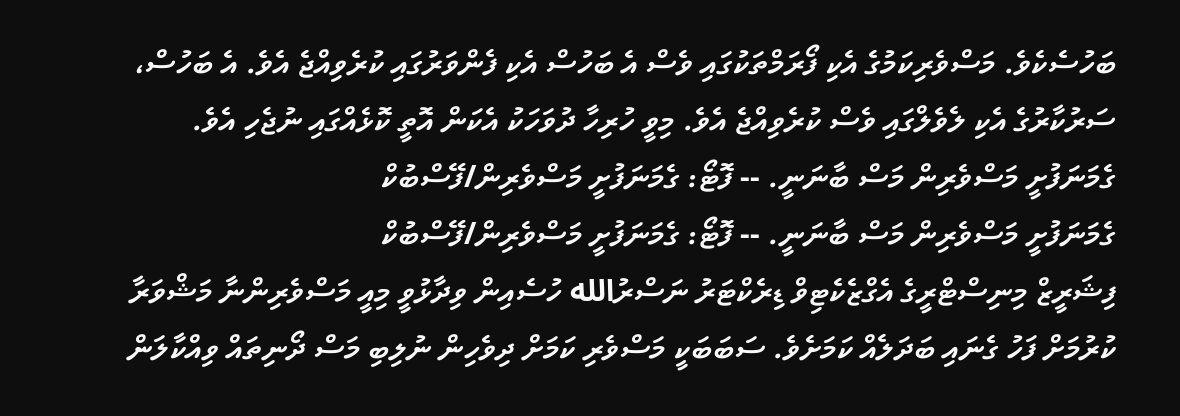ބަހުސެކެވެ. މަސްވެރިކަމުގެ އެކި ފޯރަމްތަކުގައި ވެސް އެ ބަހުސް އެކި ފެންވަރުގައި ކުރެވިއްޖެ އެވެ. އެ ބަހުސް، ސަރުކާރުގެ އެކި ލެވެލްގައި ވެސް ކުރެވިއްޖެ އެވެ. މިވީ ހުރިހާ ދުވަހަކު އެކަން އޮތީ ކޮޅެއްގައި ނުޖެހި އެވެ.
ގެމަނަފުށީ މަސްވެރިން މަސް ބާނަނީ. -- ފޮޓޯ: ގެމަނަފުށީ މަސްވެރިން/ފޭސްބުކް
ގެމަނަފުށީ މަސްވެރިން މަސް ބާނަނީ. -- ފޮޓޯ: ގެމަނަފުށީ މަސްވެރިން/ފޭސްބުކް
ފިޝަރީޒް މިނިސްޓްރީގެ އެގްޒެކެޓިވް ޑިރެކްޓަރު ނަސްރުالله ހުސެއިން ވިދާޅުވީ މިއީ މަސްވެރިންނާ މަޝްވަރާ ކުރުމަށް ފަހު ގެނައި ބަދަލެއް ކަމަށެވެ. ސަބަބަކީ މަސްވެރި ކަމަށް ދިވެހިން ނުލިބި މަސް ދޯނިތައް ވިއްކާލަން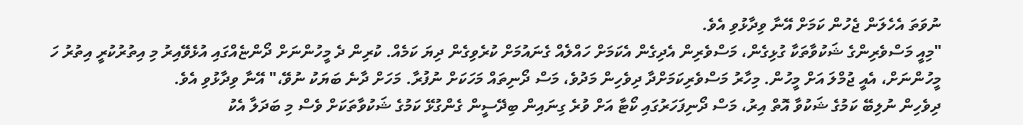ނުވަތަ އެހެލަން ޖެހުން ކަމަށް އޭނާ ވިދާޅުވި އެވެ.
"މިއީ މަސްވެރިންގެ ޝަކުވާތަކާ ގުޅިގެން، މަސްވެރިން އެދިގެން އެކަމަށް ހައްލެއް ގެނައުމަށް ކުރެވިގެން ދިޔަ ކަމެއް. ކުރިން ދެ މީހުންނަށް ދޯންޏެއްގައި އުޅެވޭއިރު މި އިތުރުކުރީ އިތުރު ހަ މީހުންނަށް، އެއީ ޖުމްލަ އަށް މީހުން. މިހާރު މަސްވެރިކަމަށްދާ ދިވެހިން މަދުވެ، މަސް ދޯނިތައް މަހަކަށް ނުފުރާ. މަހަށް ދާނެ ބަޔަކު ނުވޭ،" އޭނާ ވިދާޅުވި އެވެ.
ދިވެހިން ނުލިބޭ ކަމުގެ ޝަކުވާ އޮތް އިރު، މަސް ދޯނިފަހަރުގައި ކޯޓާ އަށް ވުރެ ގިނައިން ބިދޭސީން ގެންގުޅޭ ކަމުގެ ޝަކުވާތަކަށް ވެސް މި ބަދަލާ އެކު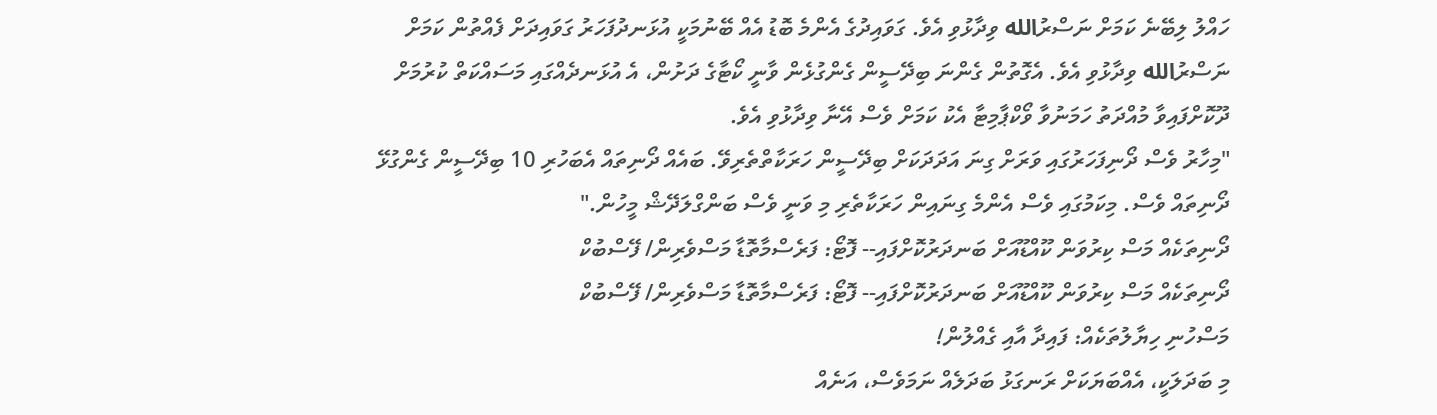ހައްލު ލިބޭނެ ކަމަށް ނަސްރުالله ވިދާޅުވި އެވެ. ގަވައިދުގެ އެންމެ ބޮޑު އެއް ބޭނުމަކީ އުޅަނދުފަހަރު ގަވައިދަށް ފެއްތުން ކަމަށް ނަސްރުالله ވިދާޅުވި އެވެ. އެގޮތުން ގެންނަ ބިދޭސީން ގެންގުޅެން ވާނީ ކޯޓާގެ ދަށުން، އެ އުޅަނދެއްގައި މަސައްކަތް ކުރުމަށް ދޫކޮށްފައިވާ މުއްދަތު ހަމަނުވާ ވޯކްޕާމިޓާ އެކު ކަމަށް ވެސް އޭނާ ވިދާޅުވި އެވެ.
"މިހާރު ވެސް ދޯނިފަހަރުގައި ވަރަށް ގިނަ އަދަދަކަށް ބިދޭސީން ހަރަކާތްތެރިވޭ. ބައެއް ދޯނިތައް އެބަހުރި 10 ބިދޭސީން ގެންގުޅޭ ދޯނިތައް ވެސް. މިކަމުގައި ވެސް އެންމެ ގިނައިން ހަރަކާތެރި މި ވަނީ ވެސް ބަންގްލަދޭޝް މީހުން."
ދޯނިތަކެއް މަސް ކިރުވަން ކޫއްޑޫއަށް ބަނދަރުކޮށްފައި-- ފޮޓޯ: ފަރެސްމާތޮޑާ މަސްވެރިން/ ފޭސްބުކް
ދޯނިތަކެއް މަސް ކިރުވަން ކޫއްޑޫއަށް ބަނދަރުކޮށްފައި-- ފޮޓޯ: ފަރެސްމާތޮޑާ މަސްވެރިން/ ފޭސްބުކް
މަސްހުނި ހިޔާލުތަކެއް: ފައިދާ އާއި ގެއްލުން!
މި ބަދަލަކީ، އެއްބަޔަކަށް ރަނގަޅު ބަދަލެއް ނަމަވެސް، އަނެއް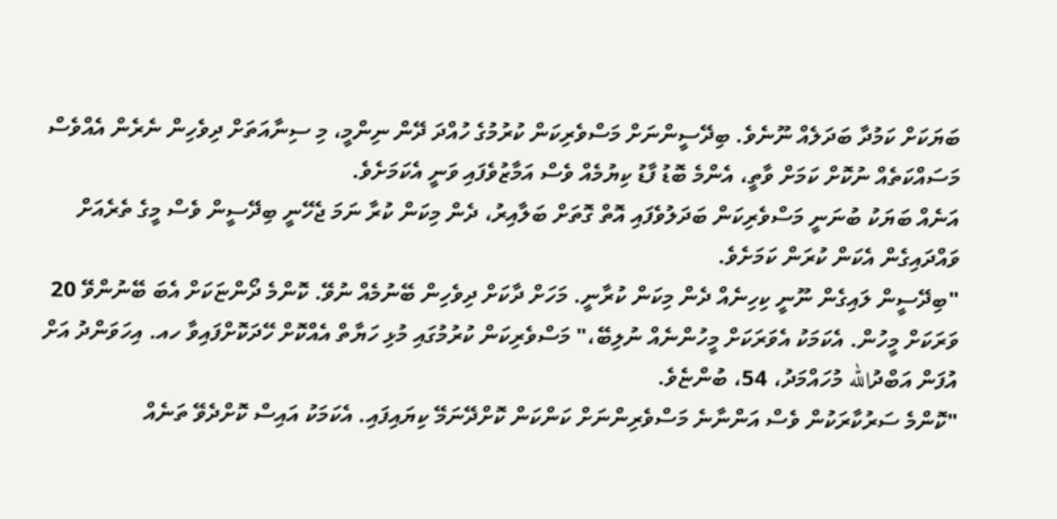ބަޔަކަށް ކަމުދާ ބަދަލެއް ނޫނެވެ. ބިދޭސީންނަށް މަސްވެރިކަން ކުރުމުގެ ހުއްދަ ދޭން ނިންމީ، މި ސިނާއަތަށް ދިވެހިން ނެރެން އެއްވެސް މަސައްކަތެއް ނުކޮށް ކަމަށް ވާތީ، އެންމެ ބޮޑު ފާޑު ކިޔުމެއް ވެސް އަމާޒުވެފައި ވަނީ އެކަމަށެވެ.
އަނެއް ބަޔަކު ބުނަނީ މަސްވެރިކަން ބަދަލުވެފައި އޮތް ގޮތަށް ބަލާއިރު، ދެން މިކަން ކުރާ ނަމަ ޖެހޭނީ ބިދޭސީން ވެސް މީގެ ތެރެއަށް ވައްދައިގެން އެކަން ކުރަން ކަމަށެވެ.
"ބިދޭސީން ލައިގެން ނޫނީ ކިހިނެއް ދެން މިކަން ކުރާނީ. މަހަށް ދާކަށް ދިވެހިން ބޭނުމެއް ނުވޭ. ކޮންމެ ދޯންޏަކަށް އެބަ ބޭނުންވޭ 20 ވަރަކަށް މީހުން. އެކަމަކު އެވަރަކަށް މީހުންނެއް ނުލިބޭ،" މަސްވެރިކަން ކުރުމުގައި މުޅި ހަޔާތް އެއްކޮށް ހޭދަކޮށްފައިވާ ހއ. އިހަވަންދު އަށް އުފަން އަބްދުالله މުހައްމަދު، 54، ބުންޏެވެ.
"ކޮންމެ ސަރުކާރަކުން ވެސް އަންނާނެ މަސްވެރިންނަށް ކަންކަން ކޮށްދޭނަމޭ ކިޔައިފައި. އެކަމަކު އައިސް ކޮށްދެވޭ ތަނެއް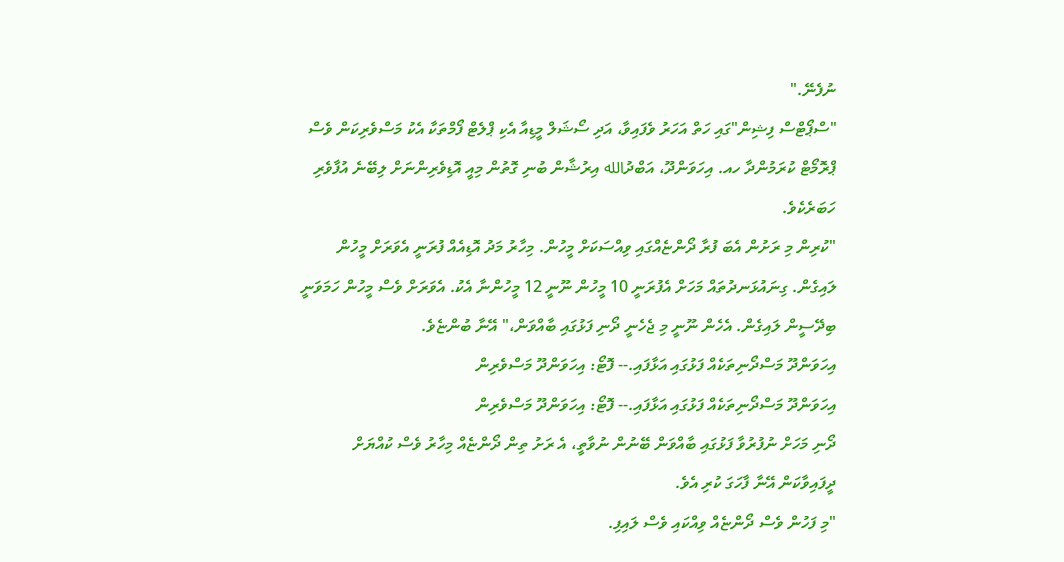ނުފެނޭ."
"ސްޕޯޓްސް ފިޝިން"ގައި ހަތް އަހަރު ވެފައިވާ، އަދި ސޯޝަލް މީޑިއާ އެކި ޕްލެޓް ފޯމްތަކާ އެކު މަސްވެރިކަން ވެސް ޕްރޮމޯޓް ކުރަމުންދާ ހއ. އިހަވަންދޫ، އަބްދުالله އިރުޝާން ބުނި ގޮތުން މިއީ އޮޑިވެރިންނަށް ލިބޭނެ އުފާވެރި ހަބަރެކެވެ.
"ކުރިން މި ރަށުން އެބަ ފުރާ ދޯންޏެއްގައި ވިއްސަކަށް މީހުން. މިހާރު މަދު އޮޑިއެއް ފުރަނީ އެވަރަށް މީހުން ލައިގެން. ގިނައުޅަނދުތައް މަހަށް އެފުރަނީ 10 މީހުން ނޫނީ 12 މީހުންނާ އެކު. އެވަރަށް ވެސް މީހުން ހަމަވަނީ ބިދޭސީން ލައިގެން. އެހެން ނޫނީ މި ޖެހެނީ ދޯނި ފަޅުގައި ބާއްވަން،" އޭނާ ބުންޏެވެ.
އިހަވަންދޫ މަސްދޯނިތަކެއް ފަޅުގައި އަޅާފައި.-- ފޮޓޯ: އިހަވަންދޫ މަސްވެރިން
އިހަވަންދޫ މަސްދޯނިތަކެއް ފަޅުގައި އަޅާފައި.-- ފޮޓޯ: އިހަވަންދޫ މަސްވެރިން
ދޯނި މަހަށް ނުފުރުވާ ފަޅުގައި ބާއްވަން ބޭނުން ނުވާތީ، އެ ރަށު ތިން ދޯންޏެއް މިހާރު ވެސް ކުއްޔަށް ދީފައިވާކަން އޭނާ ފާހަގަ ކުރި އެވެ.
"މި ފަހުން ވެސް ދޯންޏެއް ވިއްކައި ވެސް ލައިފި.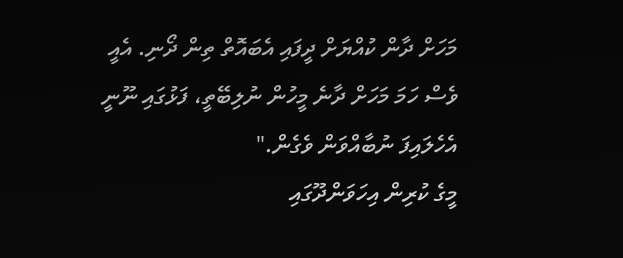މަހަށް ދާން ކުއްޔަށް ދީފައި އެބައޮތް ތިން ދޯނި. އެއީ ވެސް ހަމަ މަހަށް ދާނެ މީހުން ނުލިބޭތީ، ފަޅުގައި ނޫނީ އެހެލައިފަ ނުބާއްވަން ވެގެން."
މީގެ ކުރިން އިހަވަންދޫގައި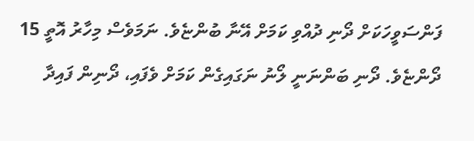ފަންސަވީހަކަށް ދޯނި ދުއްވި ކަމަށް އޭނާ ބުންޏެވެ. ނަމަވެސް މިހާރު އޮތީ 15 ދޯންޏެވެ. ދޯނި ބަންނަނީ ލޯނު ނަގައިގެން ކަމަށް ވެފައި، ދޯނިން ފައިދާ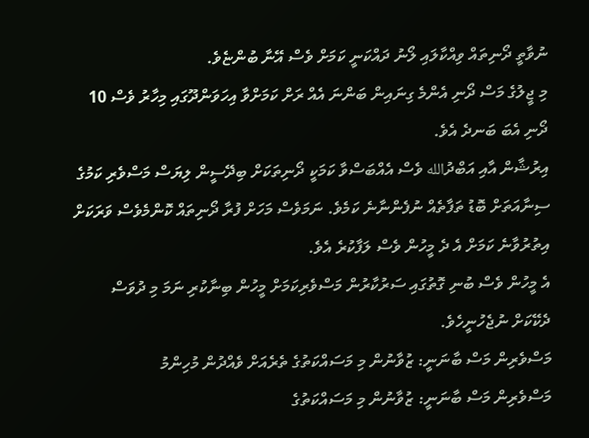ނުވާތީ ދޯނިތައް ވިއްކާލައި ލޯނު ދައްކަނީ ކަމަށް ވެސް އޭނާ ބުންޏެވެ.
މި ޖީލުގެ މަސް ދޯނި އެންމެ ގިނައިން ބަންނަ އެއް ރަށް ކަމަށްވާ އިހަވަންދޫގައި މިހާރު ވެސް 10 ދޯނި އެބަ ބަނދެ އެވެ.
އިރުޝާން އާއި އަބްދުالله ވެސް އެއްބަސްވާ ކަމަކީ ދޯނިތަކަށް ބިދޭސީން ލިޔަސް މަސްވެރި ކަމުގެ ސިނާއަތަށް ބޮޑު ތަފާތެއް ނުފެންނާނެ ކަމެވެ. ނަމަވެސް މަހަށް ފުރާ ދޯނިތައް ކޮންމެވެސް ވަރަކަށް އިތުރުވާނެ ކަމަށް އެ ދެ މީހުން ވެސް ލަފާކުރެ އެވެ.
އެ މީހުން ވެސް ބުނި ގޮތުގައި ސަރުކާރުން މަސްވެރިކަމަށް މީހުން ބިނާކުރި ނަމަ މި ދުވަސް ދެކޭކަށް ނުޖެހުނީހެވެ.
މަސްވެރިން މަސް ބާނަނީ: ޒުވާނުން މި މަސައްކަތުގެ ތެރެއަށް ވެއްދުން މުހިންމު
މަސްވެރިން މަސް ބާނަނީ: ޒުވާނުން މި މަސައްކަތުގެ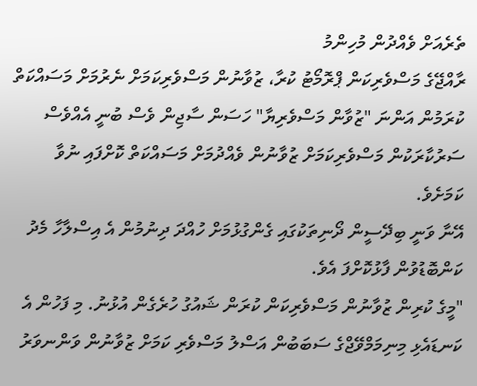ތެރެއަށް ވެއްދުން މުހިންމު
ރާއްޖޭގެ މަސްވެރިކަން ޕްރޮމޯޓު ކުރާ، ޒުވާނުން މަސްވެރިކަމަށް ނެރުމަށް މަސައްކަތް ކުރަމުން އަންނަ "ޒުވާން މަސްވެރިޔާ" ހަސަން ސާޖިން ވެސް ބުނީ އެއްވެސް ސަރުކާރަކުން މަސްވެރިކަމަށް ޒުވާނުން ވެއްދުމަށް މަސައްކަތް ކޮށްފައި ނުވާ ކަމަށެވެ.
އޭނާ ވަނީ ބިދޭސީން ދޯނިތަކުގައި ގެންގުޅުމަށް ހުއްދަ ދިނުމުން އެ އިސްލާހާ މެދު ކަންބޮޑުވުން ފާޅުކޮށްފަ އެވެ.
"މީގެ ކުރިން ޒުވާނުން މަސްވެރިކަން ކުރަން ޝައުގު ހުރެގެން އުޅުނު. މި ފަހުން އެ ކަނޑައެޅި މިނިމަމްވޭޖްގެ ސަބަބުން އަސްލު މަސްވެރި ކަމަށް ޒުވާނުން ވަންނވަރު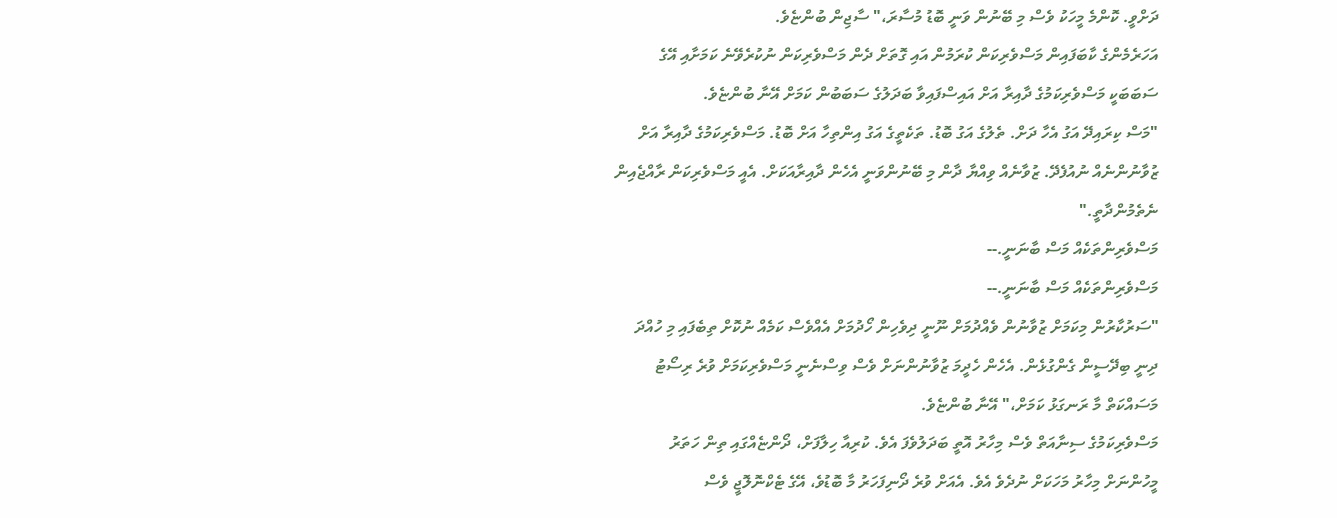ދަށްވީ. ކޮންމެ މީހަކު ވެސް މި ބޭނުން ވަނީ ބޮޑު މުސާރަ،" ސާޖިން ބުންޏެވެ.
އަހަރެމެންގެ ކާބަފައިން މަސްވެރިކަން ކުރަމުން އައި ގޮތަށް ދެން މަސްވެރިކަން ނުކުރެވޭނެ ކަމަށާއި އޭގެ ސަބަބަކީ މަސްވެރިކަމުގެ ދާއިރާ އަށް އައިސްފައިވާ ބަދަލުގެ ސަބަބުން ކަމަށް އޭނާ ބުންޏެވެ.
"މަސް ކިރައިދޭ އަގު އެހާ ދަށް. ތެލުގެ އަގު ބޮޑު. ތަކެތީގެ އަގު އިންތިހާ އަށް ބޮޑު. މަސްވެރިކަމުގެ ދާއިރާ އަށް ޒުވާނުންނެއް ނުއުފެދޭ. ޒުވާނެއް ވިއްޔާ ދާން މި ބޭނުންވަނީ އެހެން ދާއިރާއަކަށް. އެއީ މަސްވެރިކަން ރާއްޖެއިން ނެތެމުންދާތީ."
މަސްވެރިންތަކެއް މަސް ބާނަނީ.--
މަސްވެރިންތަކެއް މަސް ބާނަނީ.--
"ސަރުކާރުން މިކަމަށް ޒުވާނުން ވެއްދުމަށް ނޫނީ ދިވެހިން ހޯދުމަށް އެއްވެސް ކަމެއް ނުކޮށް ތިބެފައި މި ހުއްދަ ދިނީ ބިދޭސީން ގެންގުޅެން. އެހެން ހެދީމަ ޒުވާނުންނަށް ވެސް ވިސްނެނީ މަސްވެރިކަމަށް ވުރެ ރިސޯޓު މަސައްކަތް މާ ރަނގަޅު ކަމަށް،" އޭނާ ބުންޏެވެ.
މަސްވެރިކަމުގެ ސިނާއަތް ވެސް މިހާރު އޮތީ ބަދަލުވެފަ އެވެ. ކުރިއާ ހިލާފަށް، ދޯންޏެއްގައި ތިން ހަތަރު މީހުންނަށް މިހާރު މަހަކަށް ނުދެވެ އެވެ. އެއަށް ވުރެ ދޯނިފަހަރު މާ ބޮޑުވެ، އޭގެ ޓެކްނޮލޮޖީ ވެސް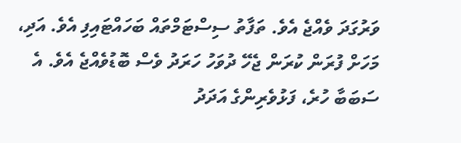ވަރުގަދަ ވެއްޖެ އެވެ. ތަފާތު ސިސްޓަމްތައް ބަހައްޓައިފި އެވެ. އަދި، މަހަށް ފުރަން ކުރަން ޖެހޭ ދުވަހު ހަރަދު ވެސް ބޮޑުވެއްޖެ އެވެ. އެ ސަބަބާ ހުރެ، ފަޅުވެރިންގެ އަދަދު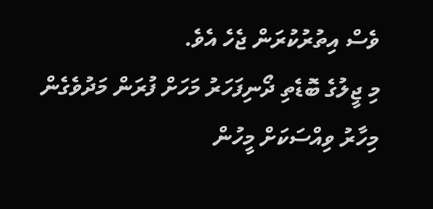ވެސް އިތުރުކުރަން ޖެހެ އެވެ.
މި ޖީލުގެ ބޮޑެތި ދޯނިފަހަރު މަހަށް ފުރަން މަދުވެގެން މިހާރު ވިއްސަކަށް މީހުން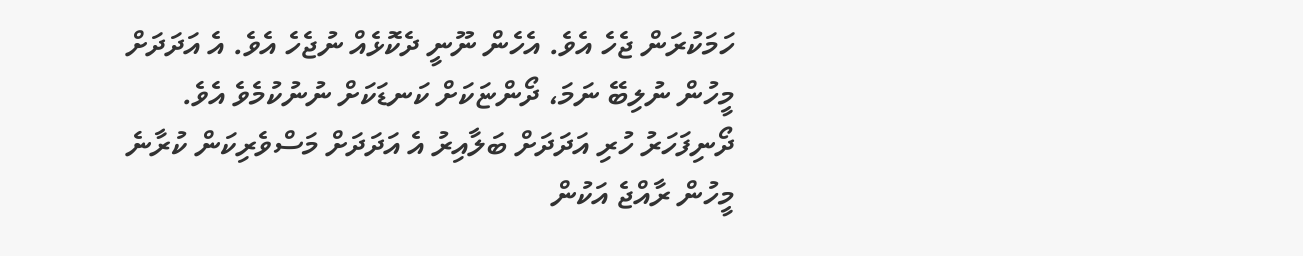ހަމަކުރަން ޖެހެ އެވެ. އެހެން ނޫނީ ދެކޮޅެއް ނުޖެހެ އެވެ. އެ އަދަދަށް މީހުން ނުލިބޭ ނަމަ، ދޯންޏަކަށް ކަނޑަކަށް ނުނުކުމެވެ އެވެ. ދޯނިފަހަރު ހުރި އަދަދަށް ބަލާއިރު އެ އަދަދަށް މަސްވެރިކަން ކުރާނެ މީހުން ރާއްޖެ އަކުން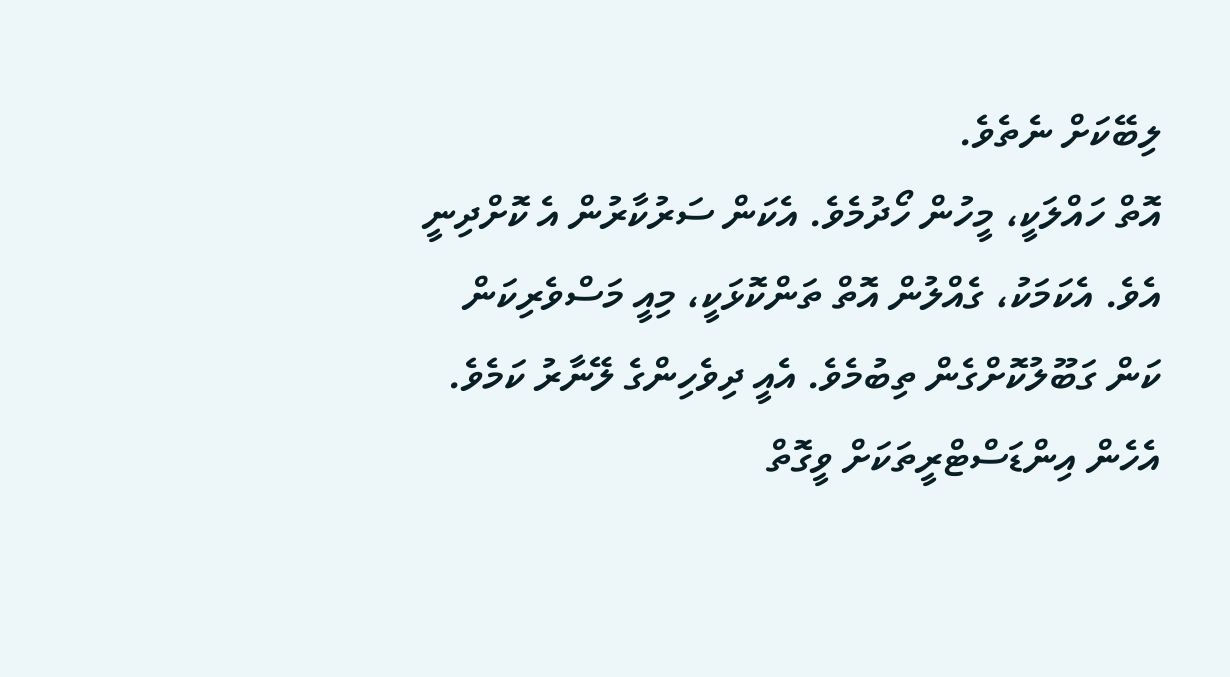ލިބޭކަށް ނެތެވެ.
އޮތް ހައްލަކީ، މީހުން ހޯދުމެވެ. އެކަން ސަރުކާރުން އެ ކޮށްދިނީ އެވެ. އެކަމަކު، ގެއްލުން އޮތް ތަންކޮޅަކީ، މިއީ މަސްވެރިކަން ކަން ގަބޫލުކޮށްގެން ތިބުމެވެ. އެއީ ދިވެހިންގެ ލޭނާރު ކަމެވެ. އެހެން އިންޑަސްޓްރީތަކަށް ވީގޮތް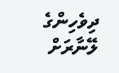ދިވެހިންގެ ލޭނާރަށް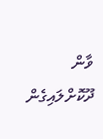ވާން ދޫކޮށްލައިގެން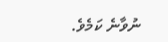ނުވާނެ ކަމެވެ.